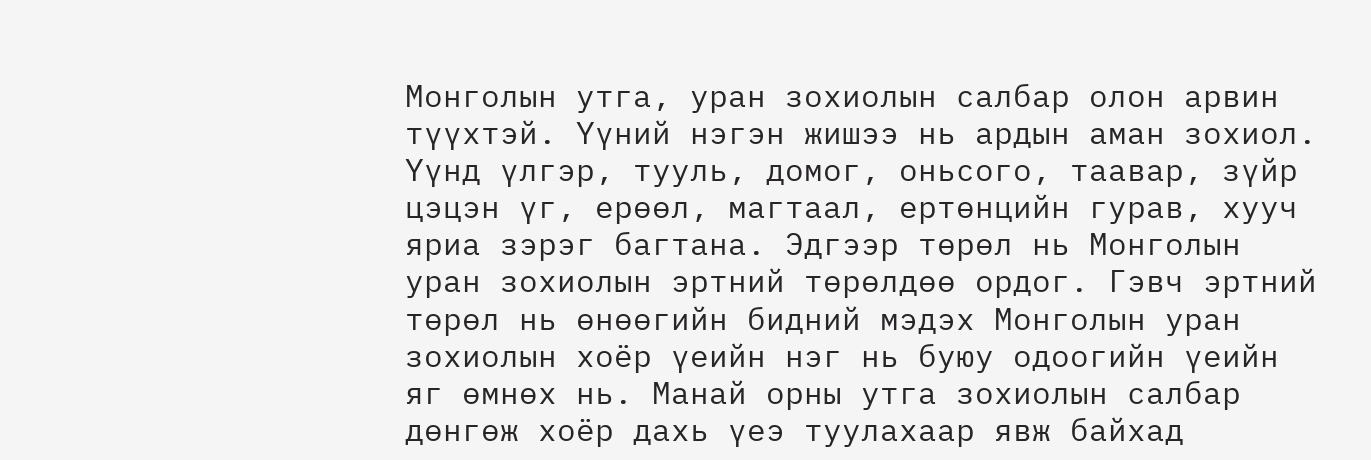Монголын утга, уран зохиолын салбар олон арвин түүхтэй. Үүний нэгэн жишээ нь ардын аман зохиол. Үүнд үлгэр, тууль, домог, оньсого, таавар, зүйр цэцэн үг, ерөөл, магтаал, ертөнцийн гурав, хууч яриа зэрэг багтана. Эдгээр төрөл нь Монголын уран зохиолын эртний төрөлдөө ордог. Гэвч эртний төрөл нь өнөөгийн бидний мэдэх Монголын уран зохиолын хоёр үеийн нэг нь буюу одоогийн үеийн яг өмнөх нь. Манай орны утга зохиолын салбар дөнгөж хоёр дахь үеэ туулахаар явж байхад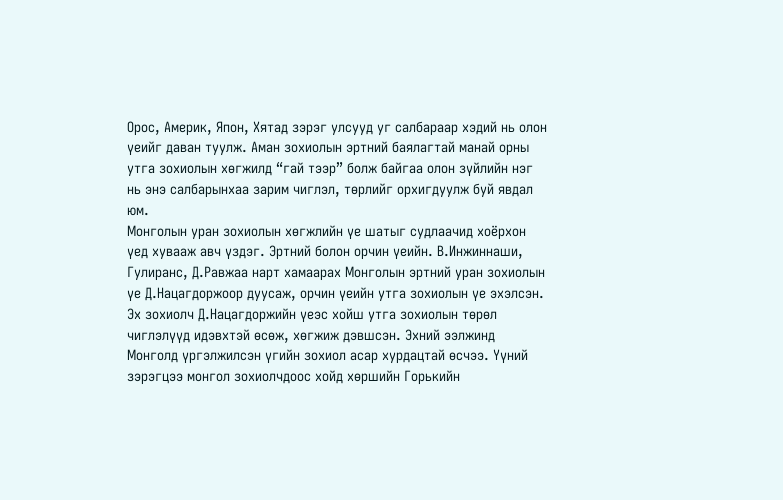Орос, Америк, Япон, Хятад зэрэг улсууд уг салбараар хэдий нь олон үеийг даван туулж. Аман зохиолын эртний баялагтай манай орны утга зохиолын хөгжилд “гай тээр” болж байгаа олон зүйлийн нэг нь энэ салбарынхаа зарим чиглэл, төрлийг орхигдуулж буй явдал юм.
Монголын уран зохиолын хөгжлийн үе шатыг судлаачид хоёрхон үед хувааж авч үздэг. Эртний болон орчин үеийн. В.Инжиннаши, Гулиранс, Д.Равжаа нарт хамаарах Монголын эртний уран зохиолын үе Д.Нацагдоржоор дуусаж, орчин үеийн утга зохиолын үе эхэлсэн. Эх зохиолч Д.Нацагдоржийн үеэс хойш утга зохиолын төрөл чиглэлүүд идэвхтэй өсөж, хөгжиж дэвшсэн. Эхний ээлжинд Монголд үргэлжилсэн үгийн зохиол асар хурдацтай өсчээ. Үүний зэрэгцээ монгол зохиолчдоос хойд хөршийн Горькийн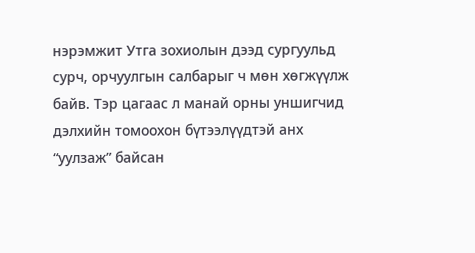нэрэмжит Утга зохиолын дээд сургуульд сурч, орчуулгын салбарыг ч мөн хөгжүүлж байв. Тэр цагаас л манай орны уншигчид дэлхийн томоохон бүтээлүүдтэй анх “уулзаж” байсан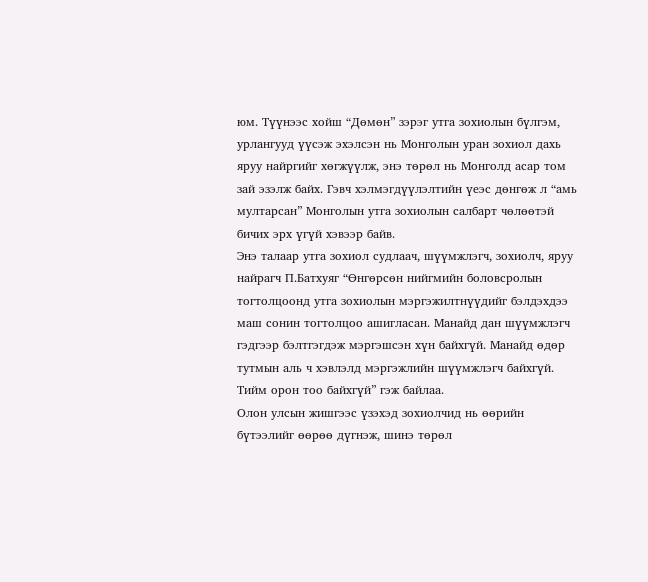юм. Түүнээс хойш “Дөмөн” зэрэг утга зохиолын бүлгэм, урлангууд үүсэж эхэлсэн нь Монголын уран зохиол дахь яруу найргийг хөгжүүлж, энэ төрөл нь Монголд асар том зай эзэлж байх. Гэвч хэлмэгдүүлэлтийн үеэс дөнгөж л “амь мултарсан” Монголын утга зохиолын салбарт чөлөөтэй бичих эрх үгүй хэвээр байв.
Энэ талаар утга зохиол судлаач, шүүмжлэгч, зохиолч, яруу найрагч П.Батхуяг “Өнгөрсөн нийгмийн боловсролын тогтолцоонд утга зохиолын мэргэжилтнүүдийг бэлдэхдээ маш сонин тогтолцоо ашигласан. Манайд дан шүүмжлэгч гэдгээр бэлтгэгдэж мэргэшсэн хүн байхгүй. Манайд өдөр тутмын аль ч хэвлэлд мэргэжлийн шүүмжлэгч байхгүй. Тийм орон тоо байхгүй” гэж байлаа.
Олон улсын жишгээс үзэхэд зохиолчид нь өөрийн бүтээлийг өөрөө дүгнэж, шинэ төрөл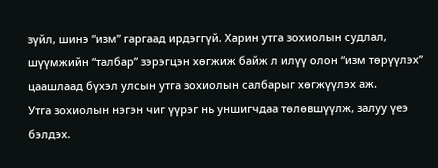зүйл, шинэ “изм” гаргаад ирдэггүй. Харин утга зохиолын судлал, шүүмжийн “талбар” зэрэгцэн хөгжиж байж л илүү олон “изм төрүүлэх” цаашлаад бүхэл улсын утга зохиолын салбарыг хөгжүүлэх аж.
Утга зохиолын нэгэн чиг үүрэг нь уншигчдаа төлөвшүүлж, залуу үеэ бэлдэх.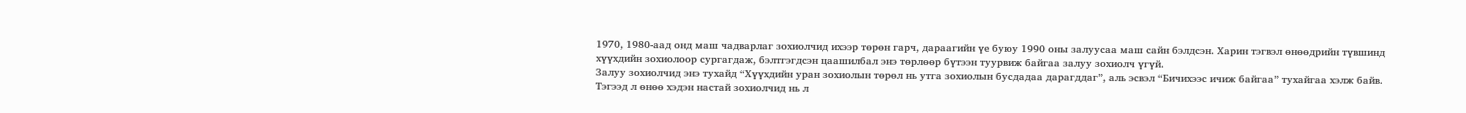1970, 1980-аад онд маш чадварлаг зохиолчид ихээр төрөн гарч, дараагийн үе буюу 1990 оны залуусаа маш сайн бэлдсэн. Харин тэгвэл өнөөдрийн түвшинд хүүхдийн зохиолоор сургагдаж, бэлтгэгдсэн цаашилбал энэ төрлөөр бүтээн туурвиж байгаа залуу зохиолч үгүй.
Залуу зохиолчид энэ тухайд “Хүүхдийн уран зохиолын төрөл нь утга зохиолын бусдадаа дарагддаг”, аль эсвэл “Бичихээс ичиж байгаа” тухайгаа хэлж байв.
Тэгээд л өнөө хэдэн настай зохиолчид нь л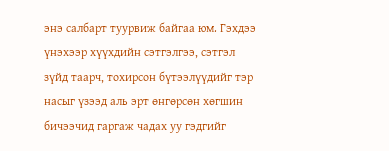энэ салбарт туурвиж байгаа юм. Гэхдээ үнэхээр хүүхдийн сэтгэлгээ, сэтгэл зүйд таарч, тохирсон бүтээлүүдийг тэр насыг үзээд аль эрт өнгөрсөн хөгшин бичээчид гаргаж чадах уу гэдгийг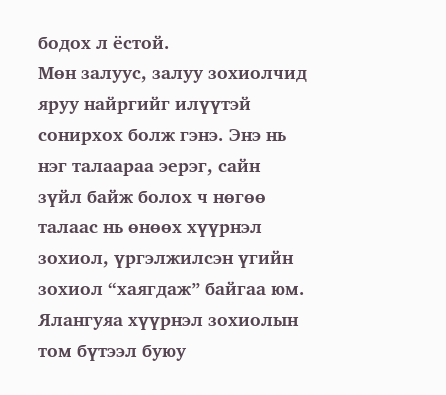бодох л ёстой.
Мөн залуус, залуу зохиолчид яруу найргийг илүүтэй сонирхох болж гэнэ. Энэ нь нэг талаараа эерэг, сайн зүйл байж болох ч нөгөө талаас нь өнөөх хүүрнэл зохиол, үргэлжилсэн үгийн зохиол “хаягдаж” байгаа юм. Ялангуяа хүүрнэл зохиолын том бүтээл буюу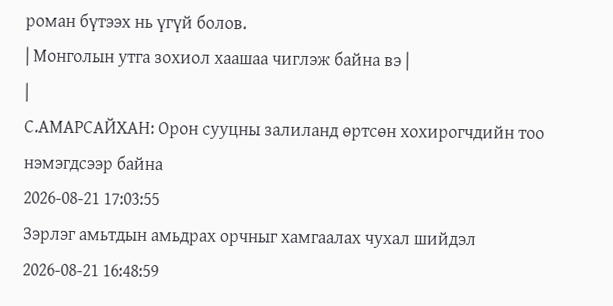роман бүтээх нь үгүй болов.
| Монголын утга зохиол хаашаа чиглэж байна вэ |
|
С.АМАРСАЙХАН: Орон сууцны залиланд өртсөн хохирогчдийн тоо нэмэгдсээр байна
2026-08-21 17:03:55
Зэрлэг амьтдын амьдрах орчныг хамгаалах чухал шийдэл
2026-08-21 16:48:59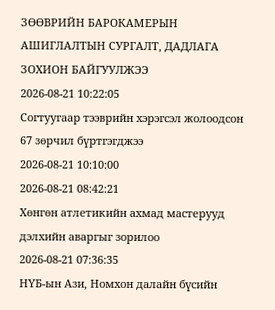ЗӨӨВРИЙН БАРОКАМЕРЫН АШИГЛАЛТЫН СУРГАЛТ, ДАДЛАГА ЗОХИОН БАЙГУУЛЖЭЭ
2026-08-21 10:22:05
Согтуугаар тээврийн хэрэгсэл жолоодсон 67 зөрчил бүртгэгджээ
2026-08-21 10:10:00
2026-08-21 08:42:21
Хөнгөн атлетикийн ахмад мастерууд дэлхийн аваргыг зорилоо
2026-08-21 07:36:35
НҮБ-ын Ази, Номхон далайн бүсийн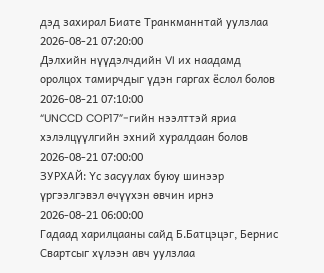дэд захирал Биате Транкманнтай уулзлаа
2026-08-21 07:20:00
Дэлхийн нүүдэлчдийн VI их наадамд оролцох тамирчдыг үдэн гаргах ёслол болов
2026-08-21 07:10:00
“UNCCD COP17”-гийн нээлттэй яриа хэлэлцүүлгийн эхний хуралдаан болов
2026-08-21 07:00:00
ЗУРХАЙ: Үс засуулах буюу шинээр үргээлгэвэл өчүүхэн өвчин ирнэ
2026-08-21 06:00:00
Гадаад харилцааны сайд Б.Батцэцэг, Бернис Свартсыг хүлээн авч уулзлаа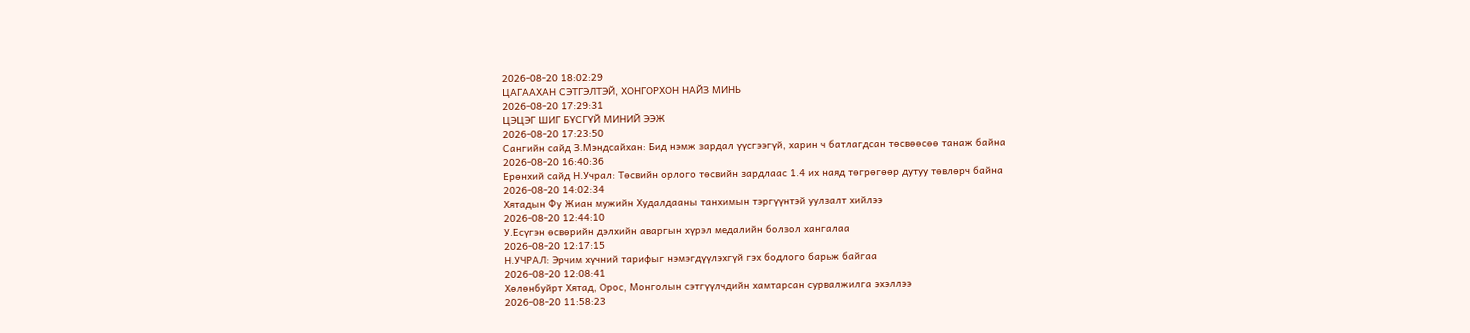2026-08-20 18:02:29
ЦАГААХАН СЭТГЭЛТЭЙ, ХОНГОРХОН НАЙЗ МИНЬ
2026-08-20 17:29:31
ЦЭЦЭГ ШИГ БҮСГҮЙ МИНИЙ ЭЭЖ
2026-08-20 17:23:50
Сангийн сайд З.Мэндсайхан: Бид нэмж зардал үүсгээгүй, харин ч батлагдсан төсвөөсөө танаж байна
2026-08-20 16:40:36
Ерөнхий сайд Н.Учрал: Төсвийн орлого төсвийн зардлаас 1.4 их наяд төгрөгөөр дутуу төвлөрч байна
2026-08-20 14:02:34
Хятадын Фу Жиан мужийн Худалдааны танхимын тэргүүнтэй уулзалт хийлээ
2026-08-20 12:44:10
У.Есүгэн өсвөрийн дэлхийн аваргын хүрэл медалийн болзол хангалаа
2026-08-20 12:17:15
Н.УЧРАЛ: Эрчим хүчний тарифыг нэмэгдүүлэхгүй гэх бодлого барьж байгаа
2026-08-20 12:08:41
Хөлөнбуйрт Хятад, Орос, Монголын сэтгүүлчдийн хамтарсан сурвалжилга эхэллээ
2026-08-20 11:58:23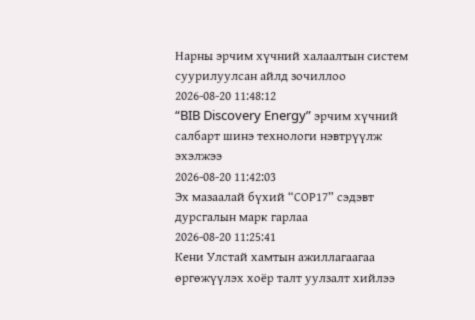Нарны эрчим хүчний халаалтын систем суурилуулсан айлд зочиллоо
2026-08-20 11:48:12
“BIB Discovery Energy” эрчим хүчний салбарт шинэ технологи нэвтрүүлж эхэлжээ
2026-08-20 11:42:03
Эх мазаалай бүхий “СОР17” сэдэвт дурсгалын марк гарлаа
2026-08-20 11:25:41
Кени Улстай хамтын ажиллагаагаа өргөжүүлэх хоёр талт уулзалт хийлээ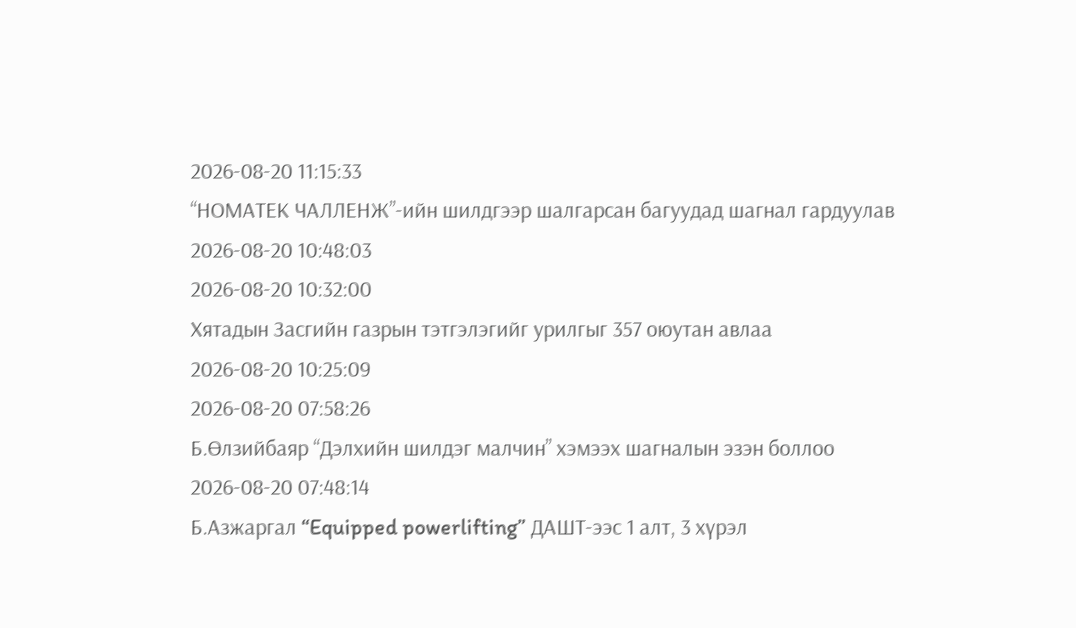2026-08-20 11:15:33
“НОМАТЕК ЧАЛЛЕНЖ”-ийн шилдгээр шалгарсан багуудад шагнал гардуулав
2026-08-20 10:48:03
2026-08-20 10:32:00
Хятадын Засгийн газрын тэтгэлэгийг урилгыг 357 оюутан авлаа
2026-08-20 10:25:09
2026-08-20 07:58:26
Б.Өлзийбаяр “Дэлхийн шилдэг малчин” хэмээх шагналын эзэн боллоо
2026-08-20 07:48:14
Б.Азжаргал “Equipped powerlifting” ДАШТ-ээс 1 алт, 3 хүрэл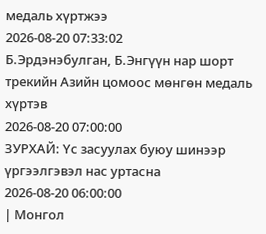медаль хүртжээ
2026-08-20 07:33:02
Б.Эрдэнэбулган, Б.Энгүүн нар шорт трекийн Азийн цомоос мөнгөн медаль хүртэв
2026-08-20 07:00:00
ЗУРХАЙ: Үс засуулах буюу шинээр үргээлгэвэл нас уртасна
2026-08-20 06:00:00
| Монгол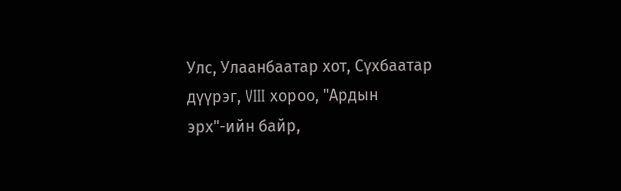Улс, Улаанбаатар хот, Сүхбаатар дүүрэг, VIII хороо, "Ардын эрх"-ийн байр,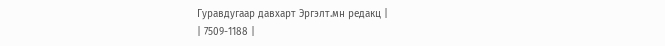Гуравдугаар давхарт Эргэлт.мн редакц |
| 7509-1188 |